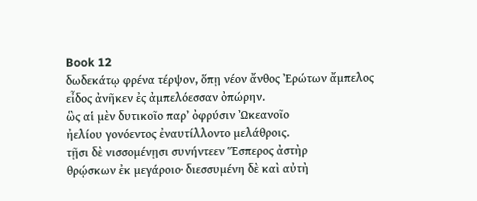Book 12
δωδεκάτῳ φρένα τέρψον, ὅπῃ νέον ἄνθος Ἐρώτων ἄμπελος εἶδος ἀνῆκεν ἐς ἀμπελόεσσαν ὀπώρην.
ὣς αἱ μὲν δυτικοῖο παρʼ ὀφρύσιν Ὠκεανοῖο
ἠελίου γονόεντος ἐναυτίλλοντο μελάθροις.
τῇσι δὲ νισσομένῃσι συνήντεεν Ἕσπερος ἀστὴρ
θρῴσκων ἐκ μεγάροιο· διεσσυμένη δὲ καὶ αὐτὴ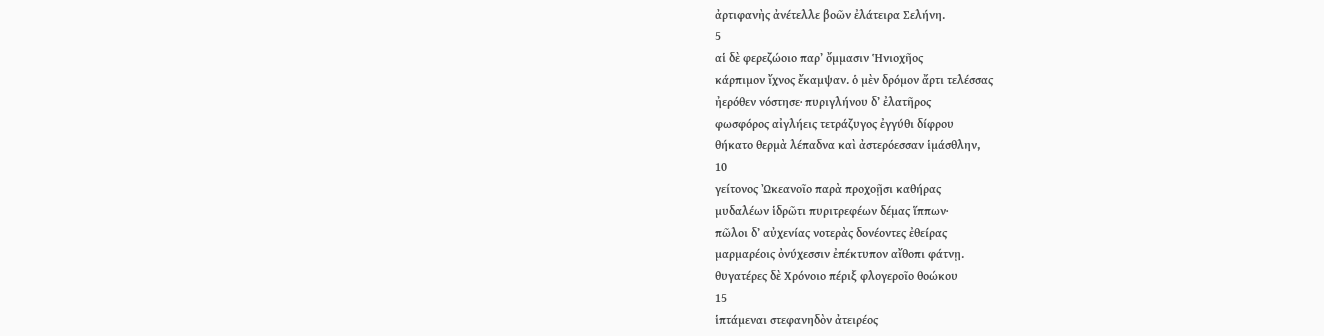ἀρτιφανὴς ἀνέτελλε βοῶν ἐλάτειρα Σελήνη.
5
αἱ δὲ φερεζώοιο παρʼ ὄμμασιν Ἡνιοχῆος
κάρπιμον ἴχνος ἔκαμψαν. ὁ μὲν δρόμον ἄρτι τελέσσας
ἠερόθεν νόστησε· πυριγλήνου δʼ ἐλατῆρος
φωσφόρος αἰγλήεις τετράζυγος ἐγγύθι δίφρου
θήκατο θερμὰ λέπαδνα καὶ ἀστερόεσσαν ἱμάσθλην,
10
γείτονος Ὠκεανοῖο παρὰ προχοῇσι καθήρας
μυδαλέων ἱδρῶτι πυριτρεφέων δέμας ἵππων·
πῶλοι δʼ αὐχενίας νοτερὰς δονέοντες ἐθείρας
μαρμαρέοις ὀνύχεσσιν ἐπέκτυπον αἴθοπι φάτνῃ.
θυγατέρες δὲ Χρόνοιο πέριξ φλογεροῖο θοώκου
15
ἱπτάμεναι στεφανηδὸν ἀτειρέος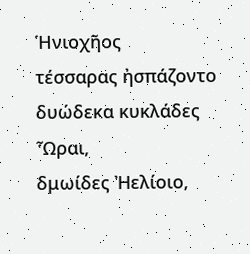Ἡνιοχῆος
τέσσαρας ἠσπάζοντο δυώδεκα κυκλάδες Ὧραι,
δμωίδες Ἠελίοιο,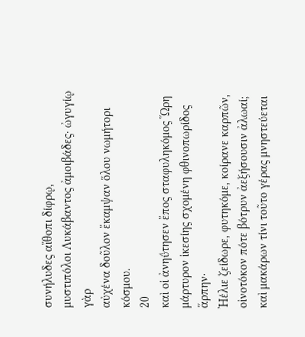συνήλυδες αἴθοπι δίφρῳ,
μυστιπόλοι Λυκάβαντος ἀμοιβάδες· ὠγυγίῳ γὰρ
αὐχένα δοῦλον ἔκαμψαν ὅλου νωμήτορι κόσμου.
20
καὶ οἱ ἀνηΰτησεν ἔπος σταφυληκόμος Ὥρη
μάρτυρον ἱκεσίης σχομένη φθινοπωρίδος ἅρπην·
Ἠέλιε ζείδωρε, φυτηκόμε, κοίρανε καρπῶν,
οἰνοτόκον πότε βότρυν ἀεξήσουσιν ἀλωαί;
καὶ μακάρων τίνι τοῦτο γέρας μνηστεύεται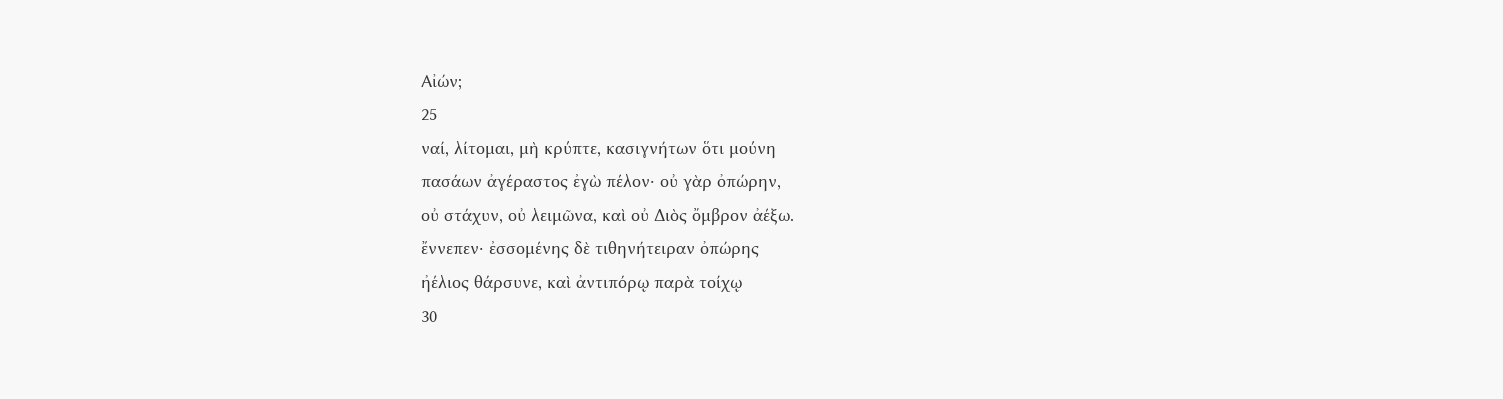Αἰών;
25
ναί, λίτομαι, μὴ κρύπτε, κασιγνήτων ὅτι μούνη
πασάων ἀγέραστος ἐγὼ πέλον· οὐ γὰρ ὀπώρην,
οὐ στάχυν, οὐ λειμῶνα, καὶ οὐ Διὸς ὄμβρον ἀέξω.
ἔννεπεν· ἐσσομένης δὲ τιθηνήτειραν ὀπώρης
ἠέλιος θάρσυνε, καὶ ἀντιπόρῳ παρὰ τοίχῳ
30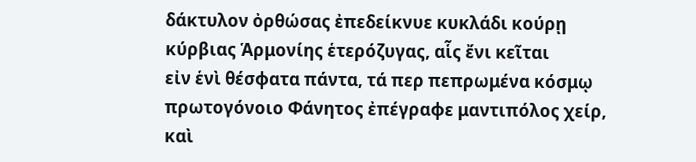δάκτυλον ὀρθώσας ἐπεδείκνυε κυκλάδι κούρῃ
κύρβιας Ἁρμονίης ἑτερόζυγας, αἷς ἔνι κεῖται
εἰν ἑνὶ θέσφατα πάντα, τά περ πεπρωμένα κόσμῳ
πρωτογόνοιο Φάνητος ἐπέγραφε μαντιπόλος χείρ,
καὶ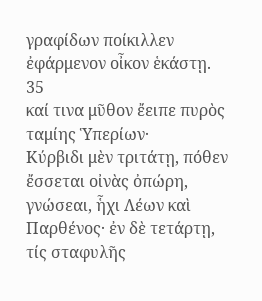γραφίδων ποίκιλλεν ἐφάρμενον οἶκον ἑκάστῃ.
35
καί τινα μῦθον ἔειπε πυρὸς ταμίης Ὑπερίων·
Κύρβιδι μὲν τριτάτῃ, πόθεν ἔσσεται οἰνὰς ὀπώρη,
γνώσεαι, ἧχι Λέων καὶ Παρθένος· ἐν δὲ τετάρτῃ,
τίς σταφυλῆς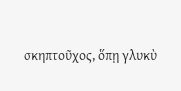σκηπτοῦχος, ὅπῃ γλυκὺ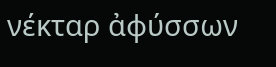νέκταρ ἀφύσσων